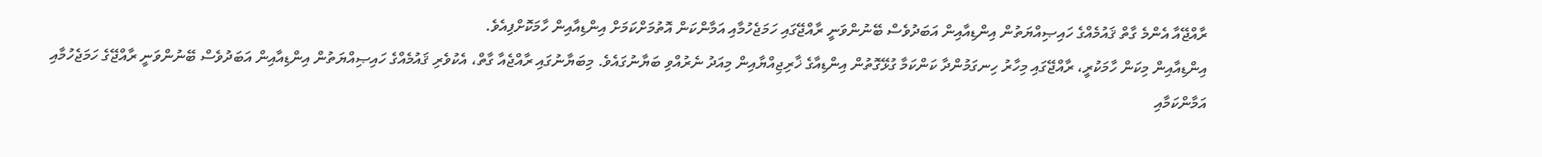ރާއްޖޭއާ އެންމެ ގާތް ޤައުމެއްގެ ހައިޞިއްޔަތުން އިންޑިއާއިން އަބަދުވެސް ބޭނުންވަނީ ރާއްޖޭގައި ހަމަޖެހުމާއި އަމާންކަން އޮތުމަށްކަމަށް އިންޑިއާއިން ހާމަކޮށްފިއެވެ.
އިންޑިއާއިން މިކަން ހާމަކުރީ، ރާއްޖޭގައި މިހާރު ހިނގަމުންދާ ކަންކަމާ ގުޅޭގޮތުން އިންޑިއާގެ ޚާރިޖިއްޔާއިން މިއަދު ނެރުއްވި ބަޔާނުގައެވެ. މިބަޔާނުގައި ރާއްޖެއާ ގާތް، އެކުވެރި ޤައުމެއްގެ ހައިޞިއްޔަތުން އިންޑިއާއިން އަބަދުވެސް ބޭނުންވަނީ ރާއްޖޭގެ ހަމަޖެހުމާއި އަމާންކަމާއި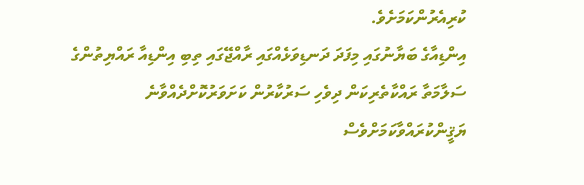ކުރިއެރުންކަމަށެވެ.
އިންޑިއާގެ ބަޔާނުގައި މިފަދަ ދަނޑިވަޅެއްގައި ރާއްޖޭގައި ތިބި އިންޑިއާ ރައްޔިތުންގެ ސަލާމަތާ ރައްކާތެރިކަން ދިވެހި ސަރުކާރުން ކަށަވަރުކޮށްދެއްވާނެ ޔަޤީންކުރައްވާކަމަށްވެސް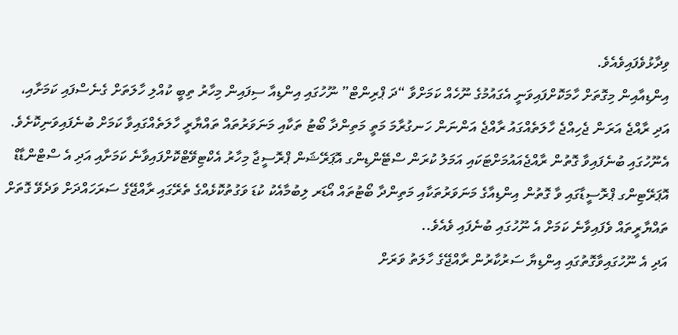ވިދާޅުވެފައިވެއެވެ.
އިންޑިއާއިން މިގޮތަށް ހާމަކޮށްފައިވަނީ އެގައުމުގެ ނޫހެއް ކަމަށްވާ “ދަ ޕްރިންޓް” ނޫހުގައި އިންޑިއާ ސިފައިން މިހާރު ތިބީ ކުއްލި ހާލަތަށް ގެނެސްފައި ކަމަށާއި، އަދި ރާއްޖެ އަރަން ޖެހިއްޖެ ހާލަތެއްގައު ރާއްޖެ އަންނަން ހަނގުރާމަ މަތީ މަތިންދާ ބޯޓު ތަކާއި މަނަވަރުތައް ތައްޔާރީ ހާލަތެއްގައިވާ ކަމަށް ބުނެފައިވަނިކޮށެވެ.
އެނޫހުގައި ބުނެފައިވާ ގޮތުން ރާއްޖެއައުމަށްޓަކައި އަމަލު ކުރަން ސްޓޭންޑިންގ އޮޕަރޭޝަން ޕްރޮސީޖާ މިހާރު އެކްޓިވޭޓްކޮށްފައިވާނެ ކަމަށާއި އަދި އެ ސްޓްންޑާޑް އޮޕަރޭޓިންގ ޕްރޮސީޑާގައި ވާ ގޮތުން އިންޑިއާގެ މަނަވަރުތަކާއި މަތިންދާ ބޯޓުތައް އޯޑަރ ލިބުމާއެކު ކުޑަ ވަގުތުކޮޅެއްގެ ތެރޭގައި ރާއްޖޭގެ ސަރަހައްދަށް ވަދެވޭ ގޮތަށް ތައްޔާރީތައް ވެފައިވާނެ ކަމަށް އެ ނޫހުގައި ބުނެފައި ވެއެވެ..
އަދި އެ ނޫހުގައިވާގޮތުގައި އިންޑިޔާ ސަރުކާރުން ރާއްޖޭގެ ހާލަތު ވަރަށް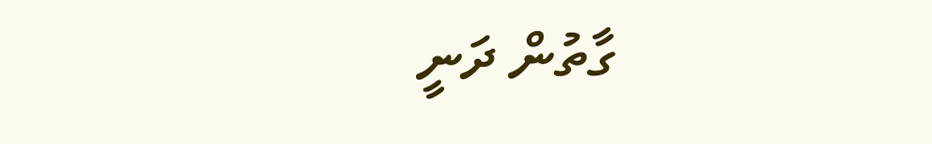ގާތުން ދަނީ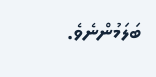ބަލަމުންނެވެ.